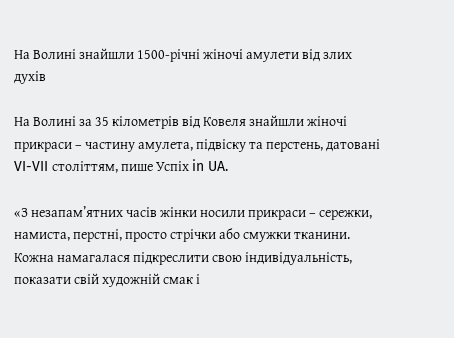На Волині знайшли 1500-річні жіночі амулети від злих духів

На Волині за 35 кілометрів від Ковеля знайшли жіночі прикраси – частину амулета, підвіску та перстень, датовані VI-VII століттям, пише Успіх in UA.

«З незапам’ятних часів жінки носили прикраси – сережки, намиста, перстні, просто стрічки або смужки тканини. Кожна намагалася підкреслити свою індивідуальність, показати свій художній смак і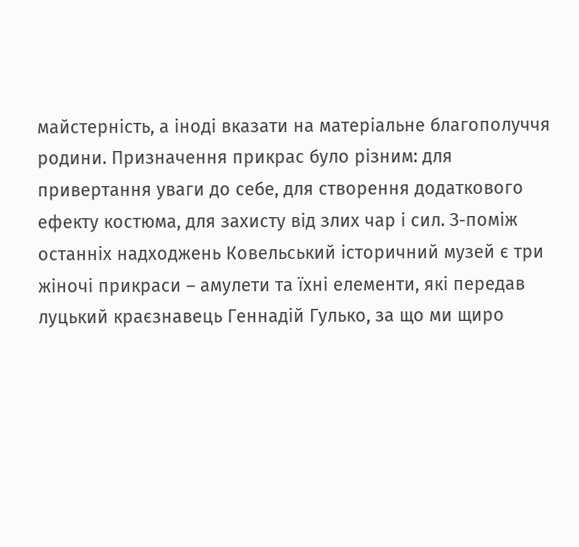майстерність, а іноді вказати на матеріальне благополуччя родини. Призначення прикрас було різним: для привертання уваги до себе, для створення додаткового ефекту костюма, для захисту від злих чар і сил. З-поміж останніх надходжень Ковельський історичний музей є три жіночі прикраси – амулети та їхні елементи, які передав луцький краєзнавець Геннадій Гулько, за що ми щиро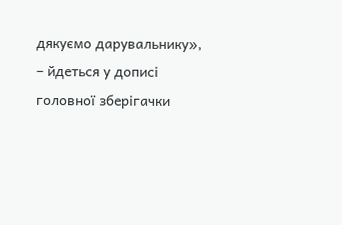дякуємо дарувальнику», – йдеться у дописі головної зберігачки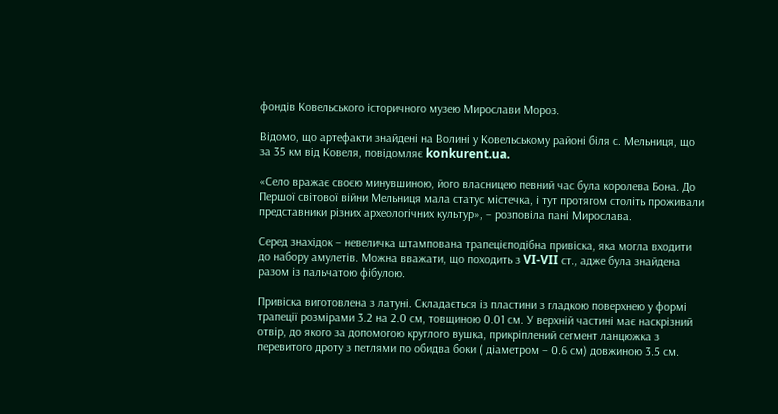фондів Ковельського історичного музею Мирослави Мороз.

Відомо, що артефакти знайдені на Волині у Ковельському районі біля с. Мельниця, що за 35 км від Ковеля, повідомляє konkurent.ua.

«Село вражає своєю минувшиною, його власницею певний час була королева Бона. До Першої світової війни Мельниця мала статус містечка, і тут протягом століть проживали представники різних археологічних культур», – розповіла пані Мирослава.

Серед знахідок – невеличка штампована трапецієподібна привіска, яка могла входити до набору амулетів. Можна вважати, що походить з VI-VII ст., адже була знайдена разом із пальчатою фібулою.

Привіска виготовлена з латуні. Складається із пластини з гладкою поверхнею у формі трапеції розмірами 3.2 на 2.0 см, товщиною 0.01 см. У верхній частині має наскрізний отвір, до якого за допомогою круглого вушка, прикріплений сегмент ланцюжка з перевитого дроту з петлями по обидва боки ( діаметром – 0.6 см) довжиною 3.5 см.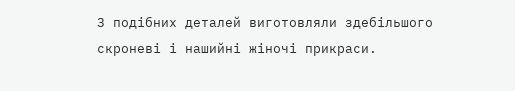З подібних деталей виготовляли здебільшого скроневі і нашийні жіночі прикраси.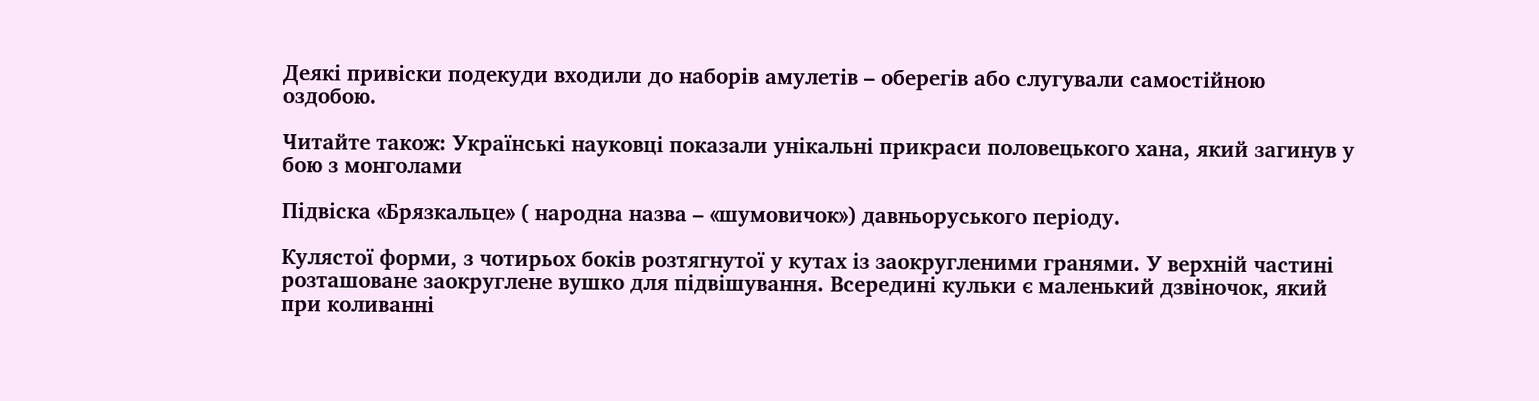Деякі привіски подекуди входили до наборів амулетів – оберегів або слугували самостійною оздобою.

Читайте також: Українські науковці показали унікальні прикраси половецького хана, який загинув у бою з монголами

Підвіска «Брязкальце» ( народна назва – «шумовичок») давньоруського періоду.

Кулястої форми, з чотирьох боків розтягнутої у кутах із заокругленими гранями. У верхній частині розташоване заокруглене вушко для підвішування. Всередині кульки є маленький дзвіночок, який при коливанні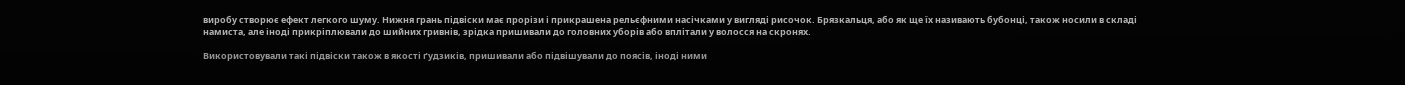виробу створює ефект легкого шуму. Нижня грань підвіски має прорізи і прикрашена рельєфними насічками у вигляді рисочок. Брязкальця, або як ще їх називають бубонці, також носили в складі намиста, але іноді прикріплювали до шийних гривнів, зрідка пришивали до головних уборів або вплітали у волосся на скронях.

Використовували такі підвіски також в якості ґудзиків, пришивали або підвішували до поясів, іноді ними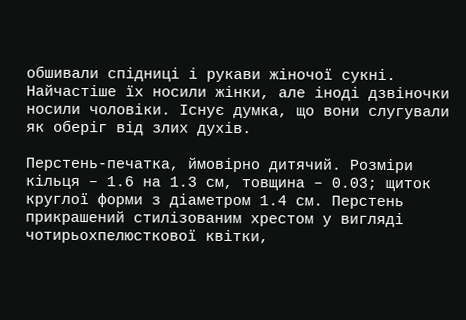обшивали спідниці і рукави жіночої сукні. Найчастіше їх носили жінки, але іноді дзвіночки носили чоловіки. Існує думка, що вони слугували як оберіг від злих духів.

Перстень-печатка, ймовірно дитячий. Розміри кільця – 1.6 на 1.3 см, товщина – 0.03; щиток круглої форми з діаметром 1.4 см. Перстень прикрашений стилізованим хрестом у вигляді чотирьохпелюсткової квітки,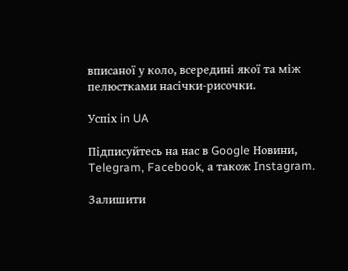вписаної у коло, всередині якої та між пелюстками насічки-рисочки.

Успіх in UA

Підписуйтесь на нас в Google Новини, Telegram, Facebook, а також Instagram.

Залишити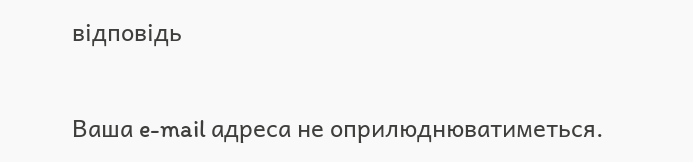відповідь

Ваша e-mail адреса не оприлюднюватиметься.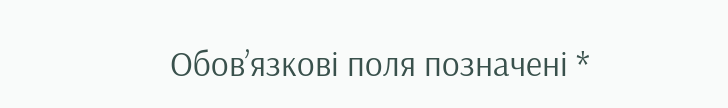Обов’язкові поля позначені *